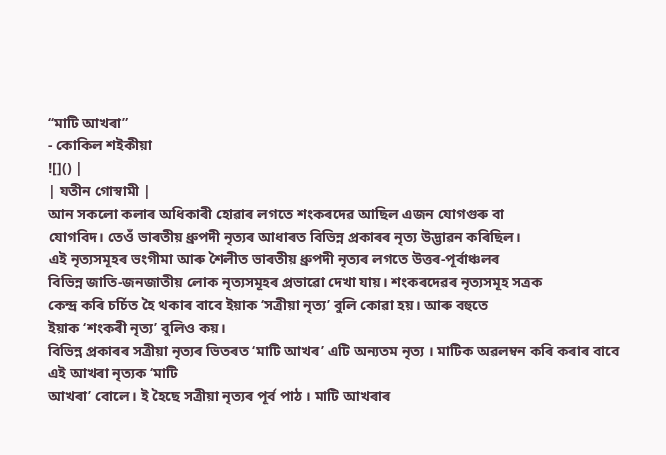‘‘মাটি আখৰা”
- কোকিল শইকীয়া
![]() |
| যতীন গোস্বামী |
আন সকলো কলাৰ অধিকাৰী হোৱাৰ লগতে শংকৰদেৱ আছিল এজন যোগগুৰু বা
যোগবিদ। তেওঁ ভাৰতীয় ধ্ৰুপদী নৃত্যৰ আধাৰত বিভিন্ন প্ৰকাৰৰ নৃত্য উদ্ভাৱন কৰিছিল।
এই নৃত্যসমূহৰ ভংগীমা আৰু শৈলীত ভাৰতীয় ধ্ৰুপদী নৃত্যৰ লগতে উত্তৰ-পূৰ্বাঞ্চলৰ
বিভিন্ন জাতি-জনজাতীয় লোক নৃত্যসমূহৰ প্ৰভাৱো দেখা যায়। শংকৰদেৱৰ নৃত্যসমূহ সত্ৰক
কেন্দ্ৰ কৰি চৰ্চিত হৈ থকাৰ বাবে ইয়াক ‘সত্ৰীয়া নৃত্য’ বুলি কোৱা হয়। আৰু বহুতে
ইয়াক ‘শংকৰী নৃত্য’ বুলিও কয়।
বিভিন্ন প্ৰকাৰৰ সত্ৰীয়া নৃত্যৰ ভিতৰত ‘মাটি আখৰ’ এটি অন্যতম নৃত্য । মাটিক অৱলম্বন কৰি কৰাৰ বাবে এই আখৰা নৃত্যক ‘মাটি
আখৰা’ বোলে। ই হৈছে সত্ৰীয়া নৃত্যৰ পূৰ্ব পাঠ । মাটি আখৰাৰ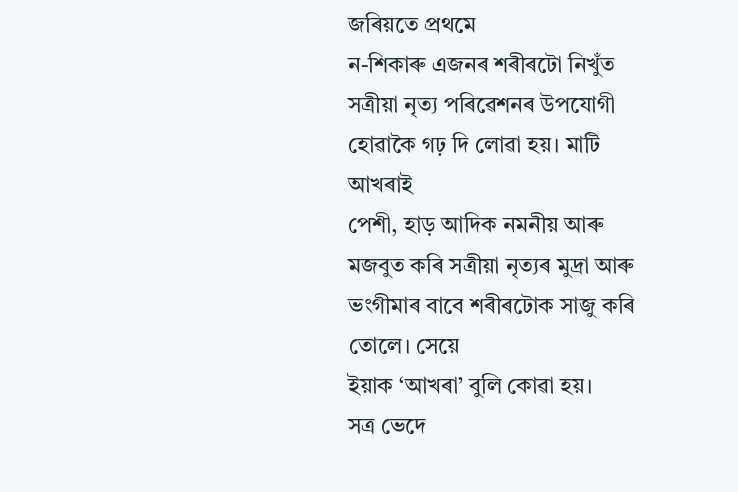জৰিয়তে প্ৰথমে
ন-শিকাৰু এজনৰ শৰীৰটো নিখুঁত সত্ৰীয়া নৃত্য পৰিৱেশনৰ উপযোগী হোৱাকৈ গঢ় দি লোৱা হয়। মাটি আখৰাই
পেশী, হাড় আদিক নমনীয় আৰু মজবুত কৰি সত্ৰীয়া নৃত্যৰ মুদ্ৰা আৰু ভংগীমাৰ বাবে শৰীৰটোক সাজু কৰি তোলে। সেয়ে
ইয়াক ‘আখৰা’ বুলি কোৱা হয়।
সত্ৰ ভেদে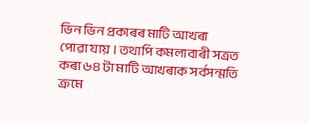ভিন ভিন প্ৰকাৰৰ মাটি আখৰা
পোৱা যায়। তথাপি কমলাবাৰী সত্ৰত কৰা ৬৪ টা মাটি আখৰাক সৰ্বসন্মতি ক্ৰমে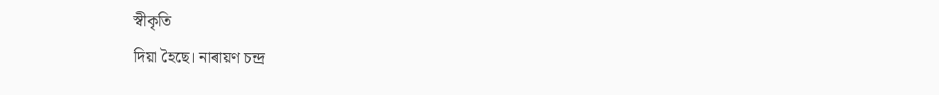স্বীকৃতি
দিয়া হৈছে। নাৰায়ণ চন্দ্ৰ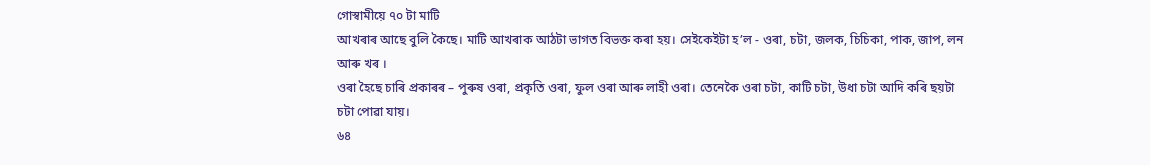গোস্বামীয়ে ৭০ টা মাটি
আখৰাৰ আছে বুলি কৈছে। মাটি আখৰাক আঠটা ভাগত বিভক্ত কৰা হয়। সেইকেইটা হ’ল - ওৰা, চটা, জলক, চিচিকা, পাক, জাপ, লন আৰু খৰ ।
ওৰা হৈছে চাৰি প্ৰকাৰৰ – পুৰুষ ওৰা, প্ৰকৃতি ওৰা, ফুল ওৰা আৰু লাহী ওৰা। তেনেকৈ ওৰা চটা, কাটি চটা, উধা চটা আদি কৰি ছয়টা চটা পোৱা যায়।
৬৪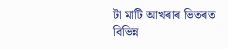টা মাটি আখৰাৰ ভিতৰত বিভিন্ন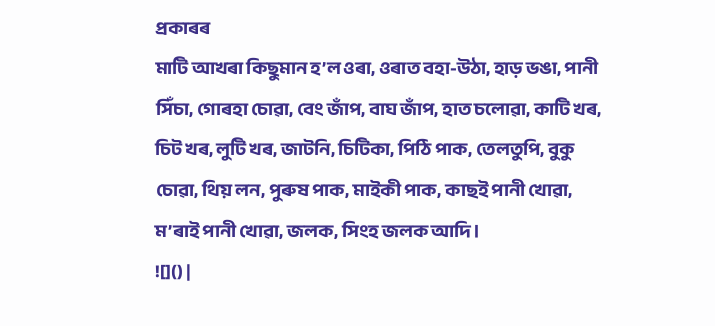প্ৰকাৰৰ
মাটি আখৰা কিছুমান হ’ল ওৰা, ওৰাত বহা-উঠা, হাড় ভঙা, পানী সিঁচা, গোৰহা চোৱা, বেং জাঁপ, বাঘ জাঁপ, হাত চলোৱা, কাটি খৰ, চিট খৰ, লুটি খৰ, জাটনি, চিটিকা, পিঠি পাক, তেলতুপি, বুকু চোৱা, থিয় লন, পুৰুষ পাক, মাইকী পাক, কাছই পানী খোৱা, ম’ৰাই পানী খোৱা, জলক, সিংহ জলক আদি।
![]() |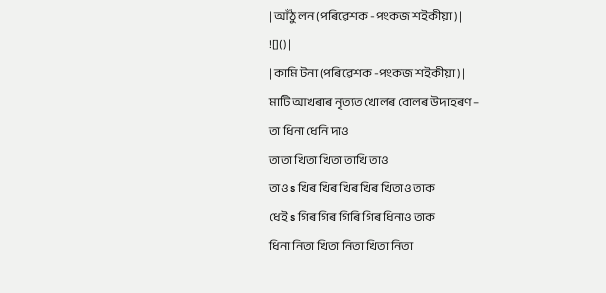| আঁঠু লন (পৰিৱেশক -পংকজ শইকীয়া) |
![]() |
| কামি টনা (পৰিৱেশক -পংকজ শইকীয়া) |
মাটি আখৰাৰ নৃত্যত খোলৰ বোলৰ উদাহৰণ –
তা ধিনা ধেনি দাও
তাতা খিতা খিতা তাখি তাও
তাও s খিৰ খিৰ খিৰ খিৰ খিতাও তাক
ধেই s গিৰ গিৰ গিৰি গিৰ ধিনাও তাক
ধিনা নিতা খিতা নিতা খিতা নিতা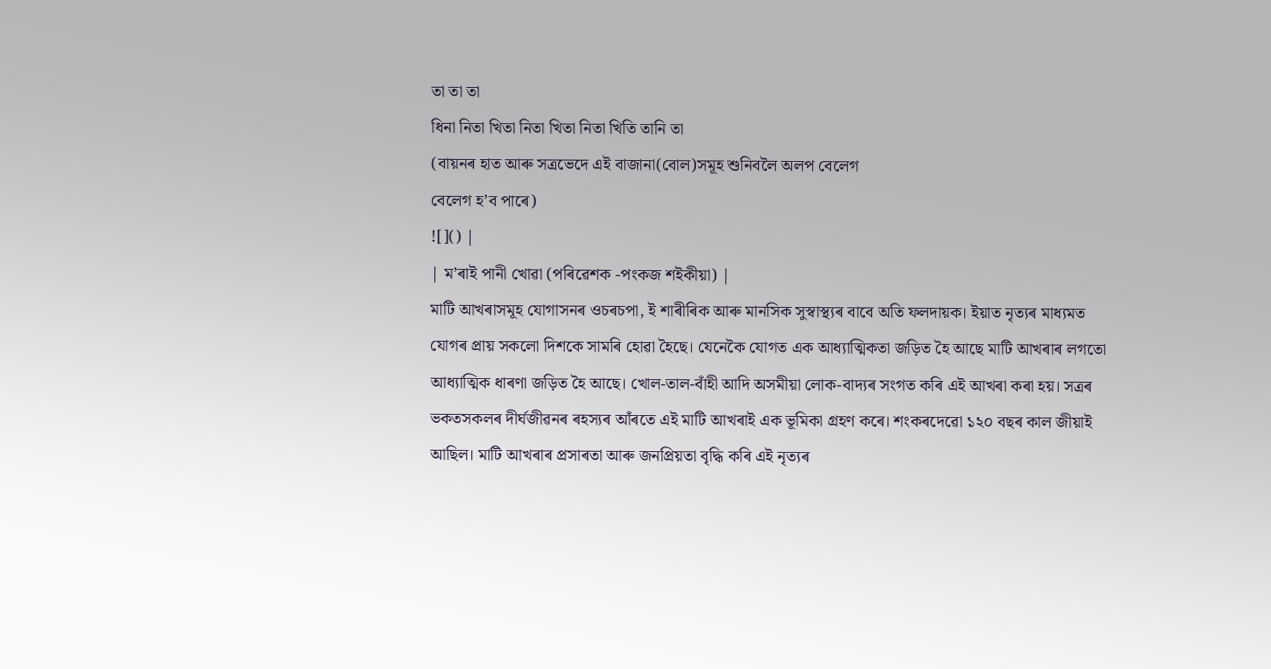তা তা তা
ধিনা নিতা খিতা নিতা খিতা নিতা খিতি তানি তা
(বায়নৰ হাত আৰু সত্ৰভেদে এই বাজানা(বোল)সমূহ শুনিবলৈ অলপ বেলেগ
বেলেগ হ’ব পাৰে)
![]() |
| ম’ৰাই পানী খোৱা (পৰিৱেশক -পংকজ শইকীয়া) |
মাটি আখৰাসমূহ যোগাসনৰ ওচৰচপা, ই শাৰীৰিক আৰু মানসিক সুস্বাস্থ্যৰ বাবে অতি ফলদায়ক। ইয়াত নৃত্যৰ মাধ্যমত যোগৰ প্ৰায় সকলো দিশকে সামৰি হোৱা হৈছে। যেনেকৈ যোগত এক আধ্যাত্মিকতা জড়িত হৈ আছে মাটি আখৰাৰ লগতো আধ্যাত্মিক ধাৰণা জড়িত হৈ আছে। খোল-তাল-বাঁহী আদি অসমীয়া লোক-বাদ্যৰ সংগত কৰি এই আখৰা কৰা হয়। সত্ৰৰ ভকতসকলৰ দীৰ্ঘজীৱনৰ ৰহস্যৰ আঁৰতে এই মাটি আখৰাই এক ভূমিকা গ্ৰহণ কৰে। শংকৰদেৱো ১২০ বছৰ কাল জীয়াই আছিল। মাটি আখৰাৰ প্ৰসাৰতা আৰু জনপ্ৰিয়তা বৃদ্ধি কৰি এই নৃত্যৰ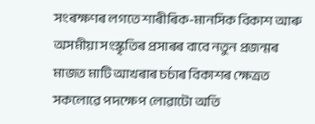সংৰক্ষণৰ লগতে শাৰীৰিক-মানসিক বিকাশ আৰু অসমীয়া সংস্কৃতিৰ প্ৰসাৰৰ বাবে নতুন প্ৰজন্মৰ মাজত মাটি আখৰাৰ চৰ্চাৰ বিকাশৰ ক্ষেত্ৰত সকলোৱে পদক্ষেপ লোৱাটো অতি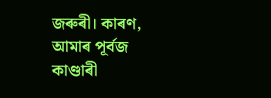জৰুৰী। কাৰণ, আমাৰ পূৰ্বজ কাণ্ডাৰী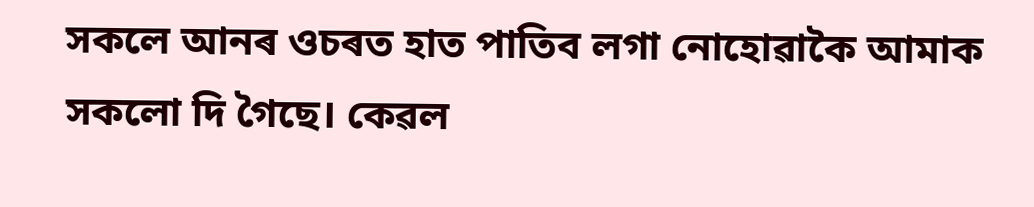সকলে আনৰ ওচৰত হাত পাতিব লগা নোহোৱাকৈ আমাক সকলো দি গৈছে। কেৱল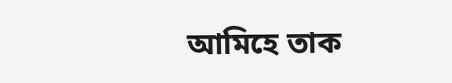আমিহে তাক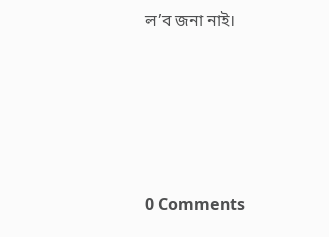ল’ব জনা নাই।





0 Comments